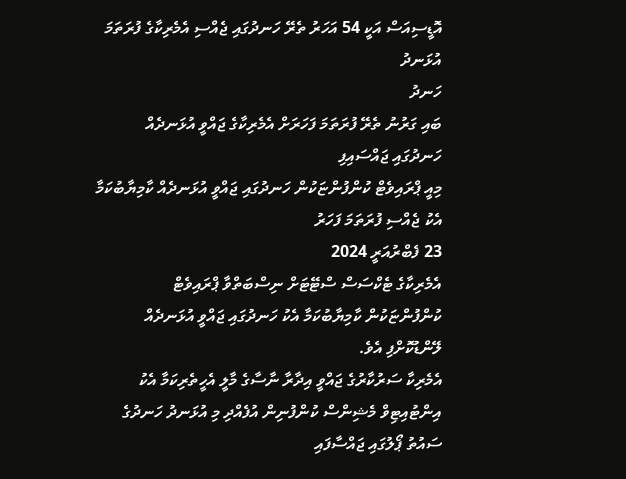އޮޑީސިއަސް އަކީ 54 އަހަރު ތެރޭ ހަނދުގައި ޖެއްސި އެމެރިކާގެ ފުރަތަމަ އުޅަނދު
ހަނދު
ބައި ގަރުނު ތެރޭ ފުރަތަމަ ފަހަރަށް އެމެރިކާގެ ޖައްވީ އުޅަނދެއް ހަނދުގައި ޖައްސައިފި
މިއީ ޕްރައިވެޓް ކުންފުންޏަކުން ހަނދުގައި ޖައްވީ އުޅަނދެއް ކާމިޔާބުކަމާ އެކު ޖެއްސި ފުރަތަމަ ފަހަރު
23 ފެބްރުއަރީ 2024
އެމެރިކާގެ ޓެކްސަސް ސްޓޭޓަށް ނިސްބަތްވާ ޕްރައިވެޓް ކުންފުންޏަކުން ކާމިޔާބުކަމާ އެކު ހަނދުގައި ޖައްވީ އުޅަނދެއް ލޭންޑުކޮށްފި އެވެ.
އެމެރިކާ ސަރުކާރުގެ ޖައްވީ އިދާރާ ނާސާގެ މާލީ އެހީތެރިކަމާ އެކު އިންޓުއިޓިވް މެޝިންސް ކުންފުނިން އުފެއްދި މި އުޅަނދު ހަނދުގެ ސައުތު ޕޯލުގައި ޖައްސާފައި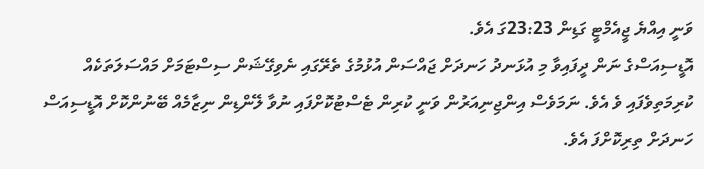ވަނީ އިއްޔެ ޖީއެމްޓީ ގަޑިން 23:23ގަ އެވެ.
އޮޑީސިއަސްގެ ނަން ދީފައިވާ މި އުޅަނދު ހަނދަށް ޖައްސަން އުޅުމުގެ ތެރޭގައި ނެވިގޭޝަން ސިސްޓަމަށް މައްސަލަތަކެއް ކުރިމަތިވެފައި ވެ އެވެ. ނަމަވެސް އިންޖިނިއަރުން ވަނީ ކުރިން ޓެސްޓުކޮށްފައި ނުވާ ލޭންޑިން ނިޒާމެއް ބޭނުންކޮށް އޮޑީސިއަސް ހަނދަށް ތިރިކޮށްފަ އެވެ.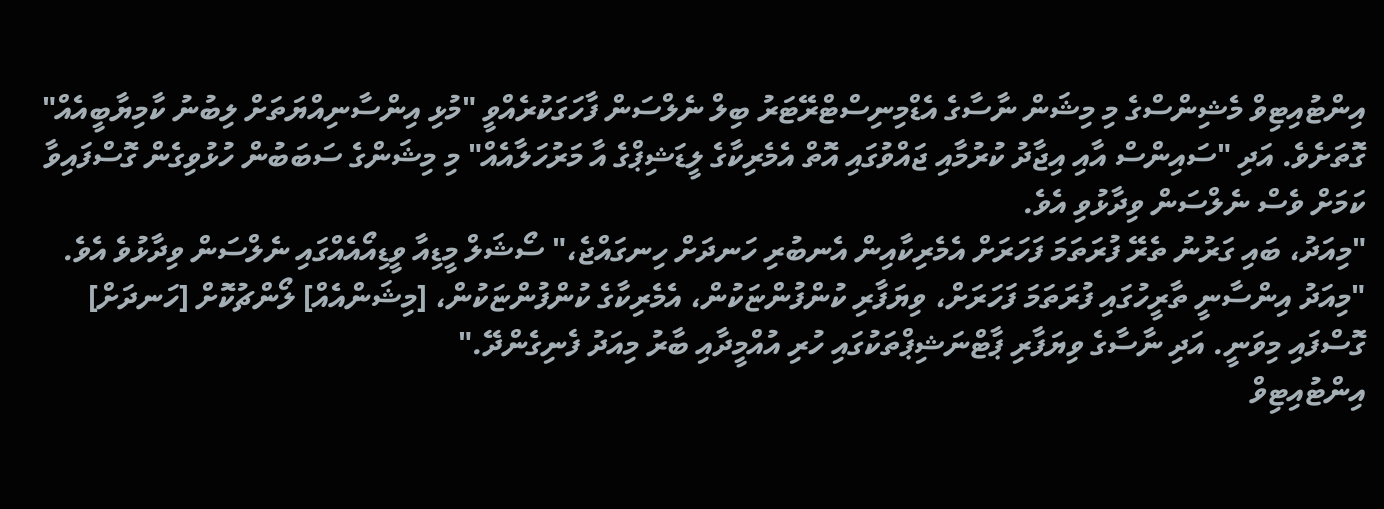އިންޓުއިޓިވް މެޝިންސްގެ މި މިޝަން ނާސާގެ އެޑްމިނިސްޓްރޭޓަރު ބިލް ނެލްސަން ފާހަގަކުރެއްވީ "މުޅި އިންސާނިއްޔަތަށް ލިބުނު ކާމިޔާބީއެއް" ގޮތަށެވެ. އަދި "ސައިންސް އާއި އިޖާދު ކުރުމާއި ޖައްވުގައި އޮތް އެމެރިކާގެ ލީޑަޝިޕްގެ އާ މަރުހަލާއެއް" މި މިޝަންގެ ސަބަބުން ހުޅުވިގެން ގޮސްފައިވާ ކަމަށް ވެސް ނެލްސަން ވިދާޅުވި އެވެ.
"މިއަދު، ބައި ގަރުނު ތެރޭ ފުރަތަމަ ފަހަރަށް އެމެރިކާއިން އެނބުރި ހަނދަށް ހިނގައްޖެ،" ސޯޝަލް މީޑިއާ ވީޑިއޯއެއްގައި ނެލްސަން ވިދާޅުވެ އެވެ.
"މިއަދު އިންސާނީ ތާރީހުގައި ފުރަތަމަ ފަހަރަށް، ވިޔަފާރި ކުންފުންޏަކުން، އެމެރިކާގެ ކުންފުންޏަކުން، [މިޝަންއެއް] ލޯންޗުކޮށް [ހަނދަށް] ގޮސްފައި މިވަނީ. އަދި ނާސާގެ ވިޔަފާރި ޕާޓްނަޝިޕްތަކުގައި ހުރި އުއްމީދާއި ބާރު މިއަދު ފެނިގެންދޭ."
އިންޓުއިޓިވް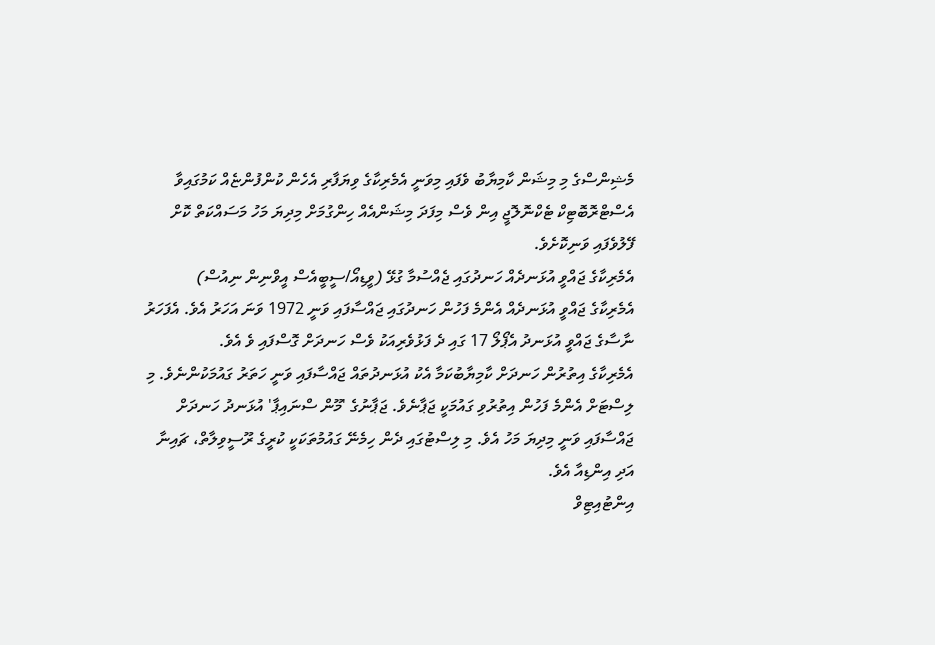މެޝިންސްގެ މި މިޝަން ކާމިޔާބު ވެފައި މިވަނީ އެމެރިކާގެ ވިޔަފާރި އެހެން ކުންފުންޏެއް ކަމުގައިވާ އެސްޓްރޮބޮޓިކް ޓެކްނޮލޮޖީ އިން ވެސް މިފަދަ މިޝަންއެއް ހިންގުމަށް މިދިޔަ މަހު މަސައްކަތް ކޮށް ފޭލުވެފައި ވަނިކޮށެވެ.
އެމެރިކާގެ ޖައްވީ އުޅަނދެއް ހަނދުގައި ޖެއްސުމާ ގުޅޭ (ވީޑިއޯ/ސީބީއެސް އީވްނިން ނިއުސް)
އެމެރިކާގެ ޖައްވީ އުޅަނދެއް އެންމެ ފަހުން ހަނދުގައި ޖައްސާފައި ވަނީ 1972 ވަނަ އަހަރު އެވެ. އެފަހަރު ނާސާގެ ޖައްވީ އުޅަނދު އެޕޯލޯ 17 ގައި ދެ ފަޅުވެރިއަކު ވެސް ހަނދަށް ގޮސްފައި ވެ އެވެ.
އެމެރިކާގެ އިތުރުން ހަނދަށް ކާމިޔާބުކަމާ އެކު އުޅަނދުތައް ޖައްސާފައި ވަނީ ހަތަރު ގައުމަކުންނެވެ. މި ލިސްޓަށް އެންމެ ފަހުން އިތުރުވި ގައުމަކީ ޖަޕާނެވެ. ޖަޕާނުގެ 'މޫން ސްނައިޕާ' އުޅަނދު ހަނދަށް ޖައްސާފައި ވަނީ މިދިޔަ މަހު އެވެ. މި ލިސްޓުގައި ދެން ހިމެނޭ ގައުމުތަކަކީ ކުރީގެ ރޫސީވިލާތް، ޗައިނާ އަދި އިންޑިއާ އެވެ.
އިންޓުއިޓިވް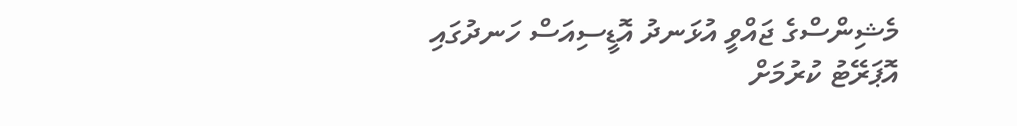މެޝިންސްގެ ޖައްވީ އުޅަނދު އޮޑީސިއަސް ހަނދުގައި އޮޕަރޭޓު ކުރުމަށް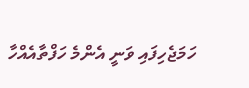ހަމަޖެހިފައި ވަނީ އެންމެ ހަފްތާއެއްހާ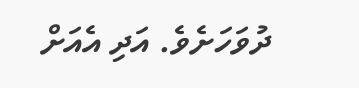ދުވަހަށެވެ. އަދި އެއަށް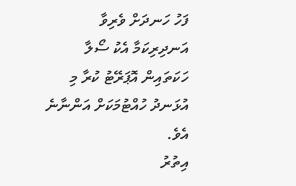ފަހު ހަނދަށް ވެރިވާ އަނދިރިކަމާ އެކު ސޯލާ ހަކަތައިން އޮޕަރޭޓު ކުރާ މި އުޅަނދު ހުއްޓުމަކަށް އަންނާނެ އެވެ.
އިތުރު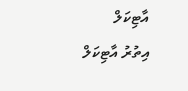އާޓިކަލް
އިތުރު އާޓިކަލް